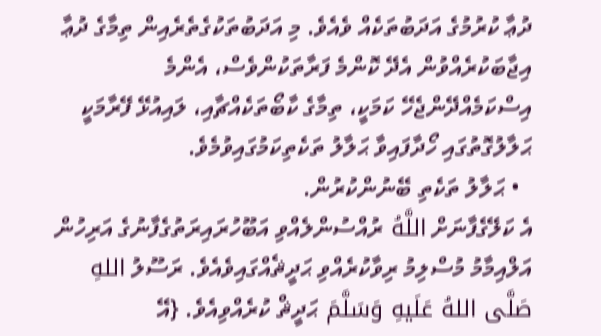ދުޢާ ކުރުމުގެ އަދަބުތަކެއް ވެއެވެ. މި އަދަބުތަކުގެތެރެއިން ތިމާގެ ދުޢާ އިޖާބަކުރެއްވުން އެދޭ ކޮންމެ ފަރާތަކުންވެސް، އެންމެ އިސްކަމެއްދޭންޖެހޭ ކަމަކީ، ތިމާގެ ކާބޯތަކެއްޗާއި، ލައިއުޅޭ ފޭރާމަކީ ޙަލާލުގޮތުގައި ހޯދާފައިވާ ޙަލާލު ތަކެތިކަމުގައިވުމެވެ.
  • ޙަލާލު ތަކެތި ބޭނުންކުރުން.
އެ ކަލޭގެފާނަށް اللَّهُ ރުއްސުންލެއްވި އަބޫހުރައިރަތުގެފާނުގެ އަރިހުން އަލްއިމާމު މުސްލިމު ރިވާކުރެއްވި ޙަދީޘެއްގައިވެއެވެ. ރަސޫލު اللهِ صَلَّى اللهُ عَلَيهِ وَسَلَّمَ ޙަދީޘް ކުރެއްވިއެވެ. {އޭ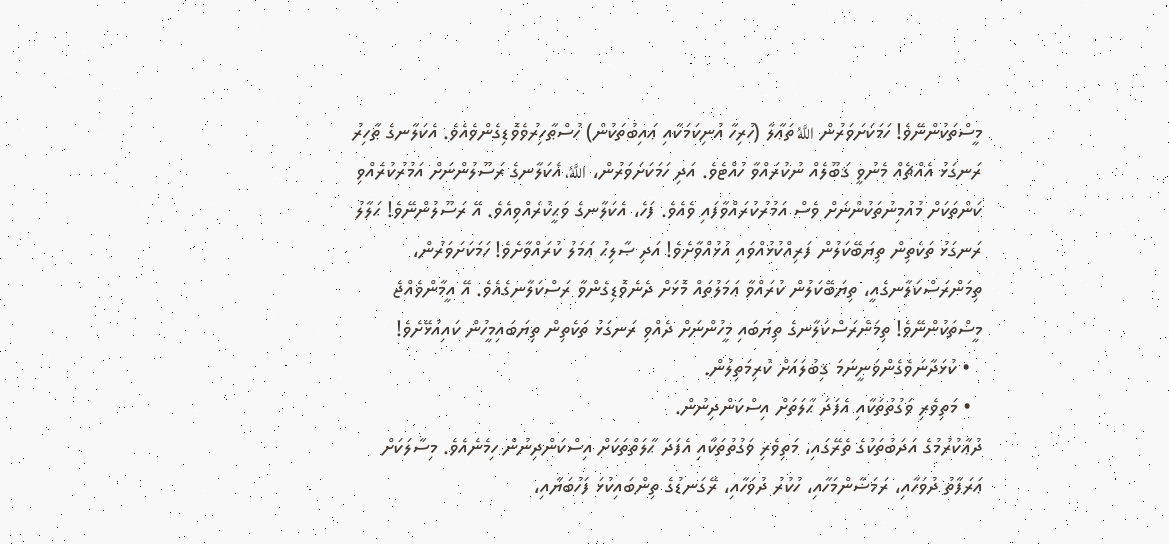މީސްތަކުންނޭވެ! ހަމަކަށަވަރުން اللَّهُ ތަޢާލާ (ހުރިހާ އުނިކަމަކާއި ޢައިބުތަކުން) ހުސްޠާހިރުވެވޮޑިގެންވެއެވެ. އެކަލާނގެ ޠާހިރު ރަނގަޅު އެއްޗެއް މެނުވީ ޤަބޫލެއް ނުކުރައްވާ ހުއްޓެވެ. އަދި ހަމަކަށަވަރުން، اللَّهُ، އެކަލާނގެ ރަސޫލުންނަށް އަމުރުކުރެއްވި ކަންތަކަށް މުއުމިނުތަކުންނަށް ވެސް އަމުރުކުރައްވާފައި ވެއެވެ. ފަހެ، އެކަލާނގެ ވަޙީކުރެއްވިއެވެ. އޭ ރަސޫލުންނޭވެ! ޙަލާލު ރަނގަޅު ތަކެތިން ތިޔަބޭކަލުން ފަރިއްކުޅުއްވައި އުޅުއްވާށެވެ! އަދި ޞާލިޙު ޢަމަލު ކުރައްވާށެވެ! ހަމަކަށަވަރުން، ތިމަންރަސްކަލާނގެއީ، ތިޔަބޭކަލުން ކުރައްވާ ޢަމަލުތައް މޮޅަށް ދެނެވޮޑިގެންވާ ރަސްކަލާނގެއެވެ. އޭ އީމާންވެއްޖެ މީސްތަކުންނޭވެ! ތިމަންރަސްކަލާނގެ ތިޔަބައި މީހުންނަށް ދެއްވި ރަނގަޅު ތަކެތިން ތިޔަބައިމީހުން ކައިއުޅޭށެވެ!
  • ކުޅަދާނަވެގެންވަނީނަމަ ޤިބުލައަށް ކުރިމަތިލުން.
  • މަތިވެރި ވަގުތުތަކާއި އެފަދަ ޙާލަތަށް އިސްކަންދިނުން.
ދުޢާކުރުމުގެ އަދަބުތަކުގެ ތެރޭގައި، މަތިވެރި ވަގުތުތަކާއި އެފަދަ ޙާލަތްތަކަށް އިސްކަންދިނުން ހިމެނެއެވެ. މިސާލަކަށް ޢަރަފާތު ދުވަހާއި، ރަމަޟާންމަހާއި، ހުކުރު ދުވަހާއި، ރޭގަނޑުގެ ތިންބައިކުޅަ ފަހުބަޔާއި،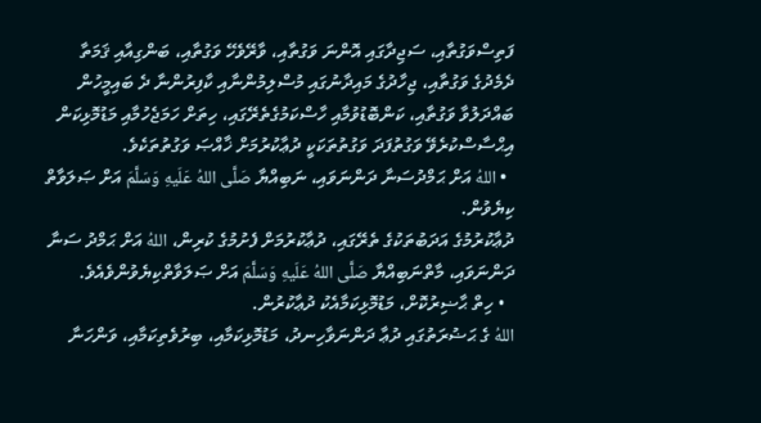ފަތިސްވަގުތާއި، ސަޖިދާގައި އޮންނަ ވަގުތާއި، ވާރޭވެހޭ ވަގުތާއި، ބަންގިއާއި ޤަމަތާ ދެމެދުގެ ވަގުތާއި، ޖިހާދުގެ މައިދާނުގައި މުސްލިމުންނާއި ކާފިރުންނާ ދެ ބައިމީހުން ބައްދަލުވާ ވަގުތާއި، ކަންބޮޑުވުމާއި ހާސްކަމުގެތެރޭގައި، ހިތަށް ހަމަޖެހުމާއި މަޑުމޮޅިކަން އިޙްސާސްކުރެވޭ ވަގުތުފަދަ ވަގުތުތަކަކީ ދުޢާކުރުމަށް ޚާއްޞަ ވަގުތުތަކެވެ.
  • اللهُ އަށް ޙަމްދުސަނާ ދަންނަވައި، ނަބިއްޔާ صَلَّى اللهُ عَلَيهِ وَسَلَّمَ އަށް ޞަލަވާތް ކިޔެވުން.
ދުޢާކުރުމުގެ އަދަބުތަކުގެ ތެރޭގައި، ދުޢާކުރުމަށް ފެށުމުގެ ކުރިން، اللهُ އަށް ޙަމްދު ސަނާ ދަންނަވައި، މާތްނަބިއްޔާ صَلَّى اللهُ عَلَيهِ وَسَلَّمَ އަށް ޞަލަވާތްކިޔެވުންވެއެވެ.
  • ހިތް ޙާޟިރުކޮށް، މަޑުމޮޅިކަމާއެކު ދުޢާކުރުން.
اللهُ ގެ ޙަޟުރަތުގައި ދުޢާ ދަންނަވާހިނދު، މަޑުމޮޅިކަމާއި، ބިރުވެތިކަމާއި، ވަންހަނާ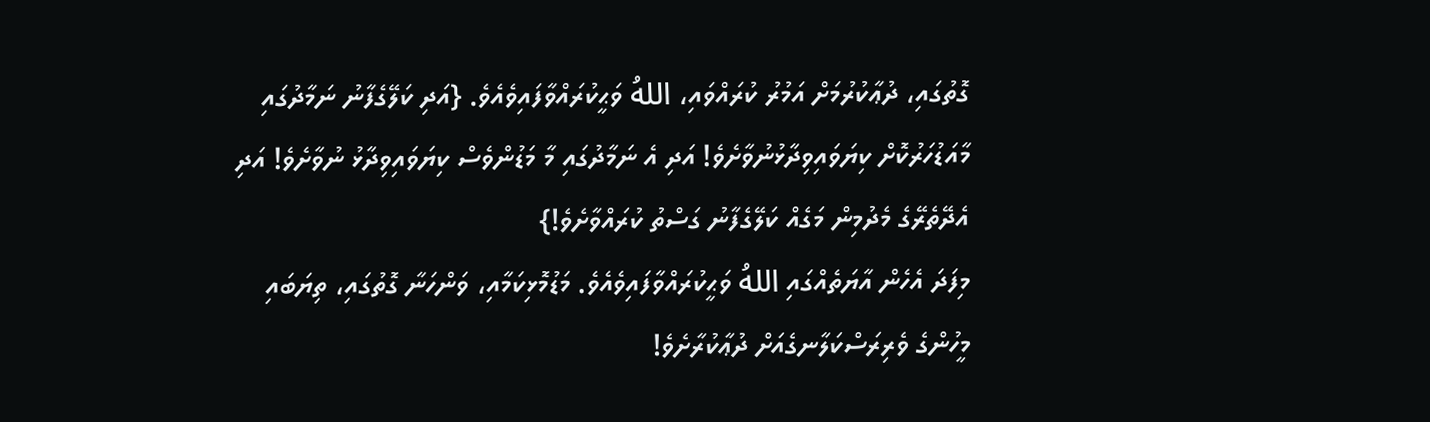ގޮތުގައި، ދުޢާކުރުމަށް އަމުރު ކުރައްވައި، اللهُ ވަޙީކުރައްވާފައިވެއެވެ. {އަދި ކަލޭގެފާނު ނަމާދުގައި މާއަޑުހަރުކޮށް ކިޔަވައިވިދާޅުނުވާށެވެ! އަދި އެ ނަމާދުގައި މާ މަޑުންވެސް ކިޔަވައިވިދާޅު ނުވާށެވެ! އަދި އެދޭތެރޭގެ މެދުމިން މަގެއް ކަލޭގެފާނު ގަސްތު ކުރައްވާށެވެ!}
މިފަދަ އެހެން އާޔަތެއްގައި اللهُ ވަޙީކުރައްވާފައިވެއެވެ. މަޑުމޮޅިކަމާއި، ވަންހަނާ ގޮތުގައި، ތިޔަބައި މީހުންގެ ވެރިރަސްކަލާނގެއަށް ދުޢާކުރާށެވެ!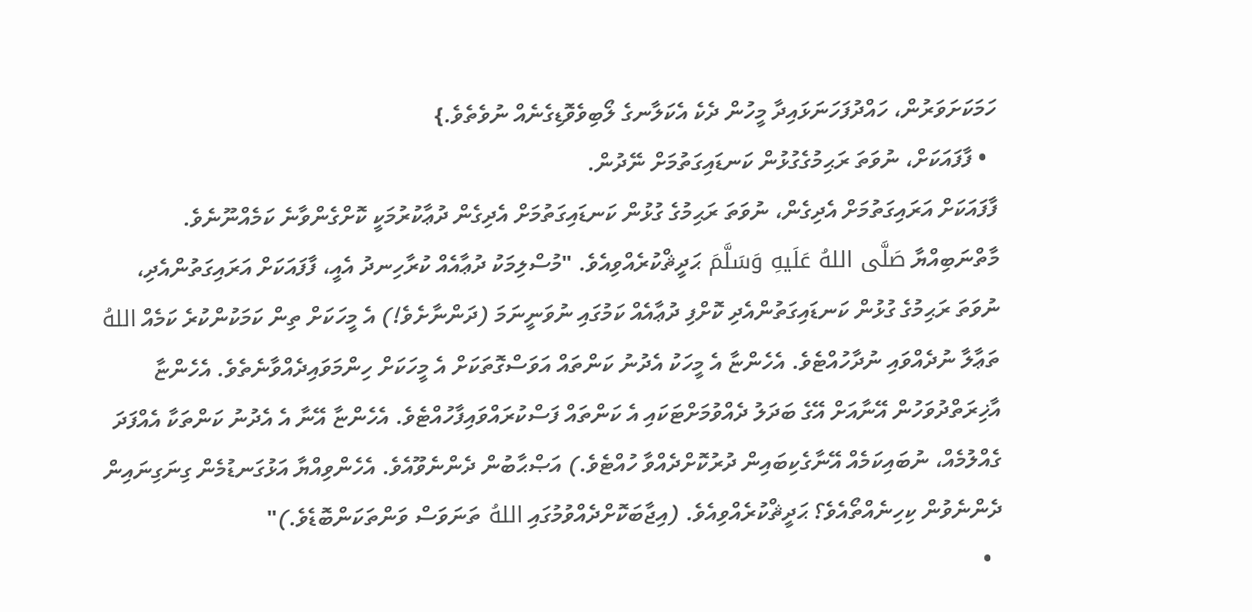ހަމަކަށަވަރުން، ހައްދުފަހަނަޅައިދާ މީހުން ދެކެ އެކަލާނގެ ލޯބިވެވޮޑިގެނެއް ނުވެތެވެ.}
  • ފާފައަކަށް، ނުވަތަ ރަޙިމުގެގުޅުން ކަނޑައިގަތުމަށް ނޭދުން.
ފާފައަކަށް އަރައިގަތުމަށް އެދިގެން، ނުވަތަ ރަޙިމުގެ ގުޅުން ކަނޑައިގަތުމަށް އެދިގެން ދުޢާކުރުމަކީ ކޮށްގެންވާނެ ކަމެއްނޫނެވެ.
މާތްނަބިއްޔާ صَلَّى اللهُ عَلَيهِ وَسَلَّمَ ޙަދީޘްކުރެއްވިއެވެ. "މުސްލިމަކު ދުޢާއެއް ކުރާހިނދު އެއީ، ފާފައަކަށް އަރައިގަތުންއެދި، ނުވަތަ ރަޙިމުގެ ގުޅުން ކަނޑައިގަތުންއެދި ކޮށްފި ދުޢާއެއް ކަމުގައި ނުވަނީނަމަ (ދަންނާށެވެ!) އެ މީހަކަށް ތިން ކަމަކުންކުރެ ކަމެއް اللهُ ތަޢާލާ ނުދެއްވައި ނުދާހުއްޓެވެ. އެހެންޏާ އެ މީހަކު އެދުނު ކަންތައް އަވަސްގޮތަކަށް އެ މީހަކަށް ހިންމަވައިދެއްވާނެތެވެ. އެހެންޏާ އާޚިރަތްދުވަހުން އޭނާއަށް އޭގެ ބަދަލު ދެއްވުމަށްޓަކައި އެ ކަންތައް ފަސްކުރައްވައިފާހުއްޓެވެ. އެހެންޏާ އޭނާ އެ އެދުނު ކަންތަކާ އެއްފަދަ ގެއްލުމެއް، ނުބައިކަމެއް އޭނާގެކިބައިން ދުރުކޮށްދެއްވާ ހުއްޓެވެ.) އަޞްޙާބުން ދެންނެވޫއެވެ. އެހެންވިއްޔާ އަޅުގަނޑުމެން ގިނަގިނައިން ދެންނެވުން ކިހިނެއްތޯއެވެ؟ ޙަދީޘްކުރެއްވިއެވެ. (އިޖާބަކޮށްދެއްވުމުގައި اللهُ ތަނަވަސް ވަންތަކަންބޮޑެވެ.)"
  •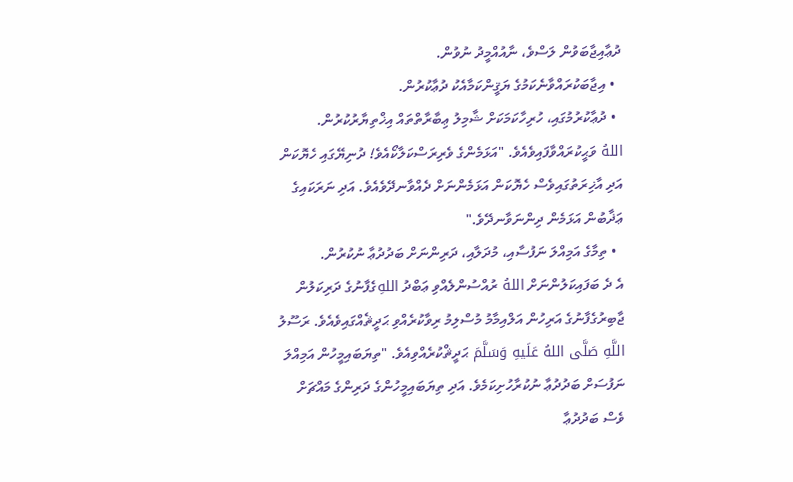ދުޢާއިޖާބަވުން ލަސްވެ، ނާއުއްމީދު ނުވުން.
  • އިޖާބަކުރައްވާނެކަމުގެ ޔަޤީންކަމާއެކު ދުޢާކުރުން.
  • ދުޢާކުރުމުގައި، ހުރިހާކަމަކަށް ޝާމިލު ޢިބާރާތްތައް އިޚްތިޔާރުކުރުން.
اللهُ ވަޙީކުރައްވާފައިވެއެވެ. "އަޅަމެންގެ ވެރިރަސްކަލާކޯއެވެ! ދުނިޔޭގައި ހެޔޮކަން އަދި އާޚިރަތުގައިވެސް ހެޔޮކަން އަޅަމެންނަށް ދެއްވާނދޭވެއެވެ. އަދި ނަރަކައިގެ ޢަޛާބުން އަޅަމެން ދިންނަވާނދޭވެ."
  • ތިމާގެ އަމިއްލަ ނަފުސާއި، މުދަލާއި، ދަރިންނަށް ބަދުދުޢާ ނުކުރުން.
އެ ދެ ބަފައިކަލުންނަށް اللهُ ރުއްސުންލެއްވި ޢަބްދު اللهِގެފާނުގެ ދަރިކަލުން ޖާބިރުގެފާނުގެ އަރިހުން އަލްއިމާމު މުސްލިމު ރިވާކުރެއްވި ޙަދީޘެއްގައިވެއެވެ. ރަސޫލު اللَّهِ صَلَّى اللهُ عَلَيهِ وَسَلَّمَ ޙަދީޘްކުރެއްވިއެވެ. "ތިޔަބައިމީހުން އަމިއްލަ ނަފުސަށް ބަދުދުޢާ ނުކުރާހުށިކަމެވެ. އަދި ތިޔަބައިމީހުންގެ ދަރިންގެ މައްޗަށް ވެސް ބަދުދުޢާ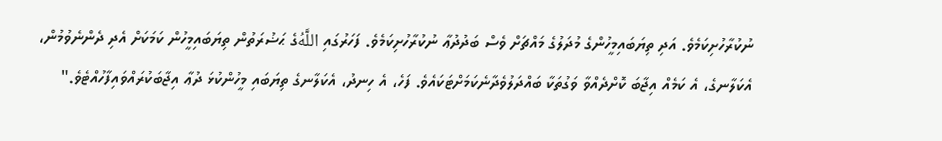ނުކުރާހުށިކަމެވެ. އަދި ތިޔަބައިމީހުންގެ މުދަލުގެ މައްޗަށް ވެސް ބަދުދުޢާ ނުކުރާހުށިކަމެވެ. ފަހަރުގައި اللَّهُގެ ޙަޟުރަތުން ތިޔަބައިމީހުން ކަމަކަށް އެދި ދެންނެވުމުން، އެކަލާނގެ، އެ ކަމެއް އިޖާބަ ކޮށްދެއްވާ ވަގުތަކާ ބައްދަލުވެދާނެކަމަށްޓަކައެވެ. ފަހެ، އެ ހިނދު، އެކަލާނގެ ތިޔަބައި މީހުންކުޅަ ދުޢާ އިޖާބަކުރައްވައިފާހުއްޓެވެ."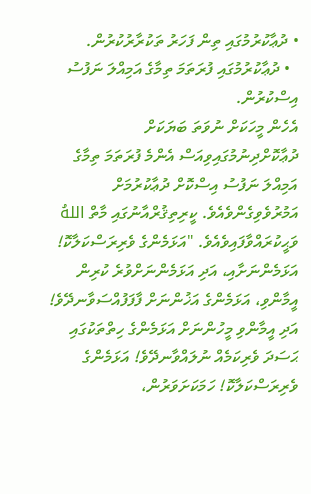• ދުޢާކުރުމުގައި ތިން ފަހަރު ތަކުރާރުކުރުން.
  • ދުޢާކުރުމުގައި ފުރަތަމަ ތިމާގެ އަމިއްލަ ނަފުސު އިސްކުރުން.
އެހެން މީހަކަށް ނުވަތަ ބަޔަކަށް ދުޢާކޮށްދިނުމުގައިވިއަސް އެންމެ ފުރަތަމަ ތިމާގެ އަމިއްލަ ނަފުސު އިސްކޮށް ދުޢާކުރުމަށް އަމުރުވެވިގެންވެއެވެ. ކީރިތިޤުރްއާނުގައި މާތް اللهُ ވަޙީކުރައްވާފައިވެއެވެ. "އަޅަމެންގެ ވެރިރަސްކަލާކޮ! އަޅަމެންނަށާއި، އަދި އަޅަމެންނަށްވުރެ ކުރިން އީމާންވި، އަޅަމެންގެ އަޚުންނަށް ފާފަފުއްސަވާނދޭވެ! އަދި އީމާންވި މީހުންނަށް އަޅަމެންގެ ހިތްތަކުގައި ޙަސަދަ ވެރިކަމެއް ނުލައްވާނދޭވެ! އަޅަމެންގެ ވެރިރަސްކަލާކޮ! ހަމަކަށަވަރުން،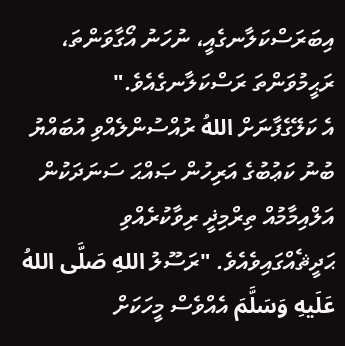އިބަރަސްކަލާނގެއީ، ނުހަނު އޯގާވަންތަ، ރަޙީމުވަންތަ ރަސްކަލާނގެއެވެ."
އެ ކަލޭގެފާނަށް اللهُ ރުއްސުންލެއްވި އުބައްޔު ބުނު ކަޢުބުގެ އަރިހުން ޞައްޙަ ސަނަދަކުން އަލްއިމާމުއް ތިރްމިޛީ ރިވާކުރެއްވި ޙަދީޘެއްގައިވެއެވެ. "ރަސޫލު اللهِ صَلَّى اللهُ عَلَيهِ وَسَلَّمَ އެއްވެސް މީހަކަށް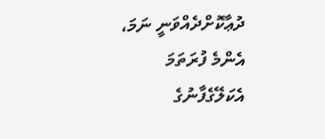ދުޢާކޮށްދެއްވަނީ ނަމަ، އެންމެ ފުރަތަމަ އެކަލޭގެފާނުގެ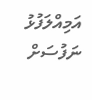އަމިއްލަފުޅު ނަފުސަށް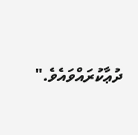ދުޢާކުރައްވައެވެ."